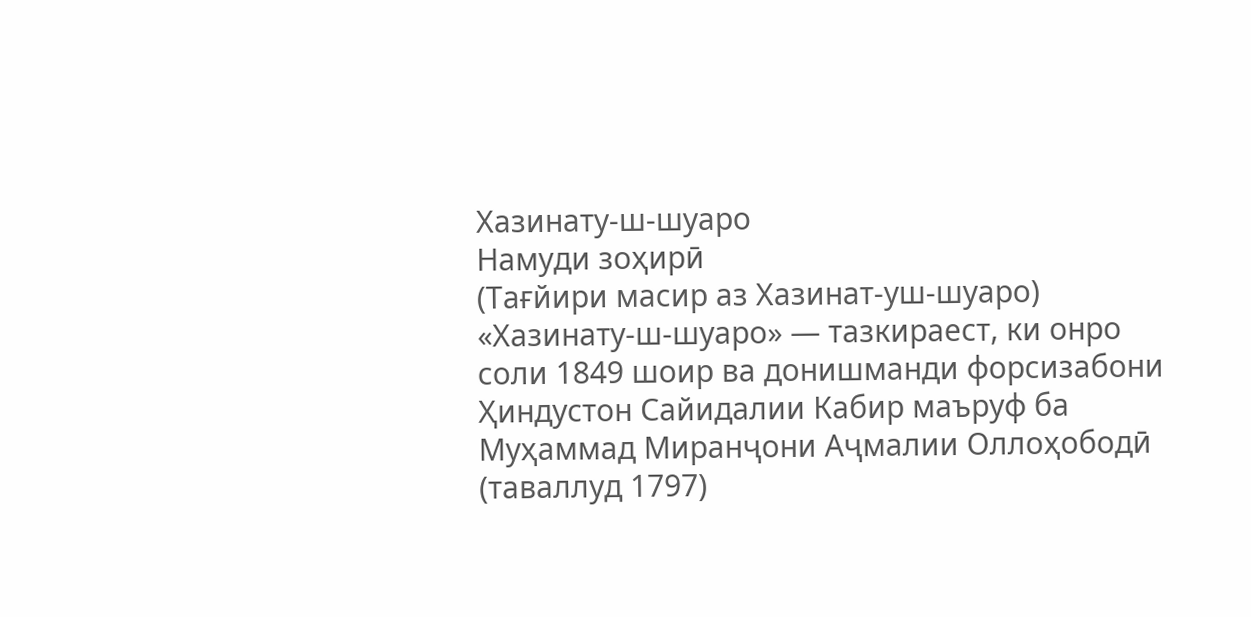Хазинату-ш-шуаро
Намуди зоҳирӣ
(Тағйири масир аз Xазинат-уш-шуаро)
«Хазинату-ш-шуаро» — тазкираест, ки онро соли 1849 шоир ва донишманди форсизабони Ҳиндустон Сайидалии Кабир маъруф ба Муҳаммад Миранҷони Аҷмалии Оллоҳободӣ (таваллуд 1797)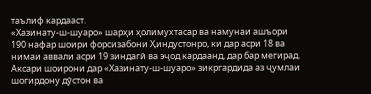таълиф кардааст.
«Хазинату-ш-шуаро» шарҳи ҳолимухтасар ва намунаи ашъори 190 нафар шоири форсизабони Ҳиндустонро, ки дар асри 18 ва нимаи аввали асри 19 зиндагй ва эҷод кардаанд, дар бар мегирад. Аксари шоирони дар «Хазинату-ш-шуаро» зикргардида аз ҷумлаи шогирдону дӯстон ва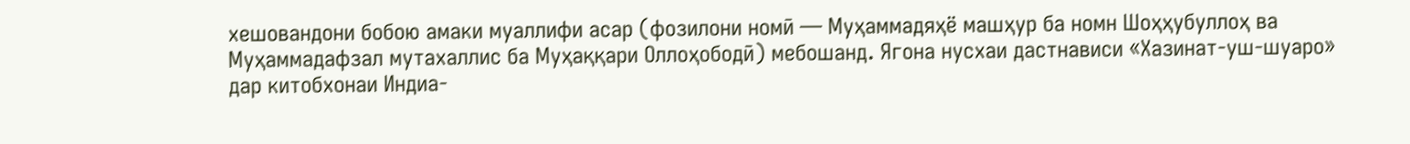хешовандони бобою амаки муаллифи асар (фозилони номӣ — Муҳаммадяҳё машҳур ба номн Шоҳҳубуллоҳ ва Муҳаммадафзал мутахаллис ба Муҳаққари Оллоҳободӣ) мебошанд. Ягона нусхаи дастнависи «Хазинат-уш-шуаро» дар китобхонаи Индиа-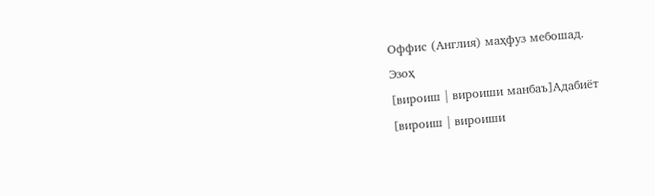Оффис (Англия) маҳфуз мебошад.
Эзоҳ
[вироиш | вироиши манбаъ]Адабиёт
[вироиш | вироиши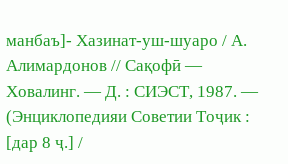манбаъ]- Хазинат-уш-шуаро / А. Алимардонов // Сақофӣ — Ховалинг. — Д. : СИЭСТ, 1987. — (Энциклопедияи Советии Тоҷик : [дар 8 ҷ.] /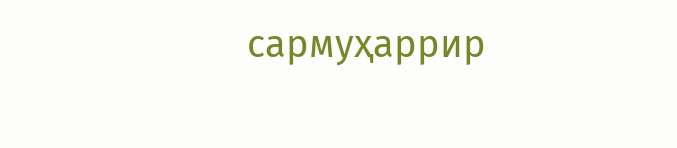сармуҳаррир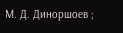М. Д. Диноршоев ;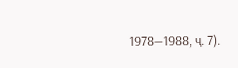1978—1988, ҷ. 7).